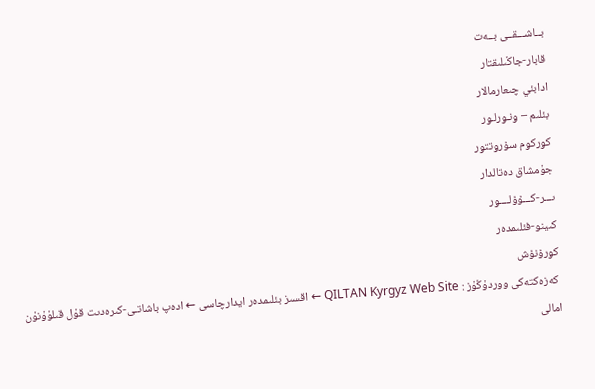بــاشـــقــى بــەت
قابار-جاڭىلىقتار
ادابئي چىعارمالار
بئلىم – ۅنـۅرلـۅر
كۅركۅم سۉرۅتتۅر
جۇمشاق دەتالدار
ىـــر-كـــۉۉلــــۅر
كىينو-فئلىمدەر
كۅرۉنۉش
 كەزەكتەكى ووردۇڭۇز : QILTAN Kyrgyz Web Site ← اقسىز بئلىمدەر ايدارچاسى ← ادەپ باشاتـى-كىرەدىت قۇل قىلۇۇنۇن امالى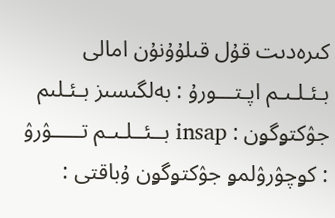كىرەدىت قۇل قىلۇۇنۇن امالى
بـئـلـىـم اپـتـــورۇ : بەلگىسىز بـئـلىم جۉكتۅگۅن : insap بــئــلـىـم تـــــۉرۉ : كۅچۉرۉلمۅ جۉكتۅگۅن ۇباقتى :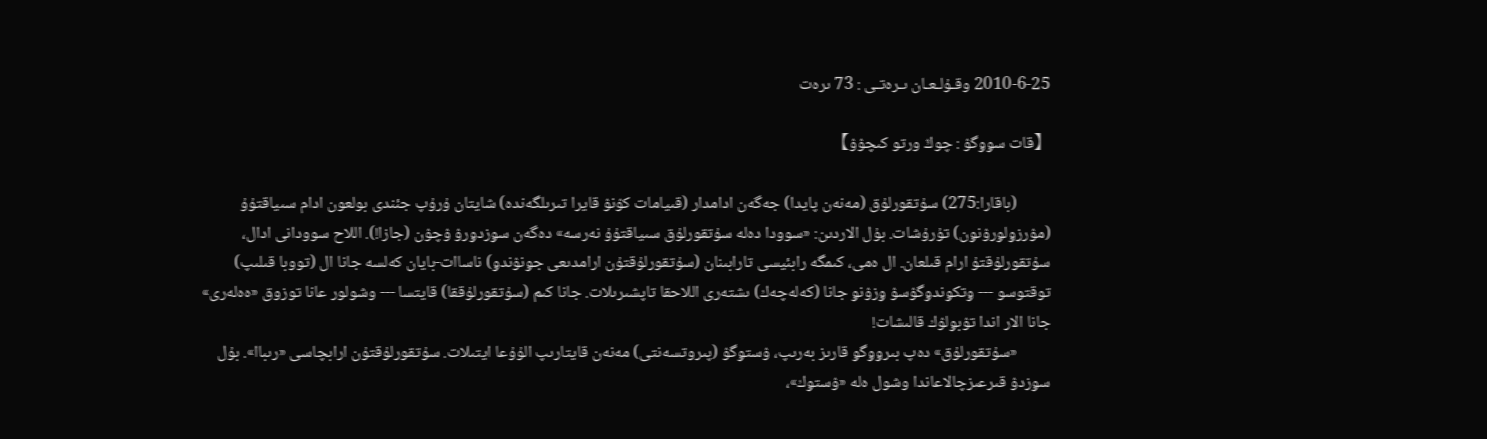2010-6-25 وقـۇلـعـان ىـرەتـى : 73 ىرەت

【قات سۅۅگۉ : چوڭ ورتو كىچۉۉ】

         (باقارا:275) سۇتقورلۇق (مەنەن پايدا) جەگەن ادامدار (قىيامات كۉنۉ قايرا تىرىلگەندە) شايتان ۇرۇپ جئندى بولعون ادام سىياقتۇۇ (مۉرزۅلۅرۉنۅن) تۇرۇشات. بۇل الاردىن: «سوودا دەلە سۇتقورلۇق سىياقتۇۇ نەرسە» دەگەن سۅزدۅرۉ ۉچۉن (جازا!). اللاح سوودانى ادال، سۇتقورلۇقتۇ ارام قىلعان. ال ەمى، كىمگە رابئيسى تارابىنان (سۇتقورلۇقتۇن ارامدىعى جۅنۉندۅ) ناساات-بايان كەلسە جانا ال (تووبا قىلىپ) توقتوسو --- ۅتكۅندۅگۉسۉ ۅزۉنۅ جانا (كەلەچەك) ىشتەرى اللاحقا تاپشىرىلات. جانا كىم (سۇتقورلۇققا) قايتسا --- وشولور عانا توزوق «ەەلەرى» جانا الار اندا تۉبۅلۉك قالىشات!
         «سۇتقورلۇق» دەپ بىرۅۅگۅ قارىز بەرىپ، ۉستۅگۉ (پىروتسەنتى) مەنەن قايتارىپ الۇۇعا ايتىلات. سۇتقورلۇقتۇن ارابچاسى «رىباا». بۇل سۅزدۉ قىرعىزچالاعاندا وشول ەلە «ۉستۅك»،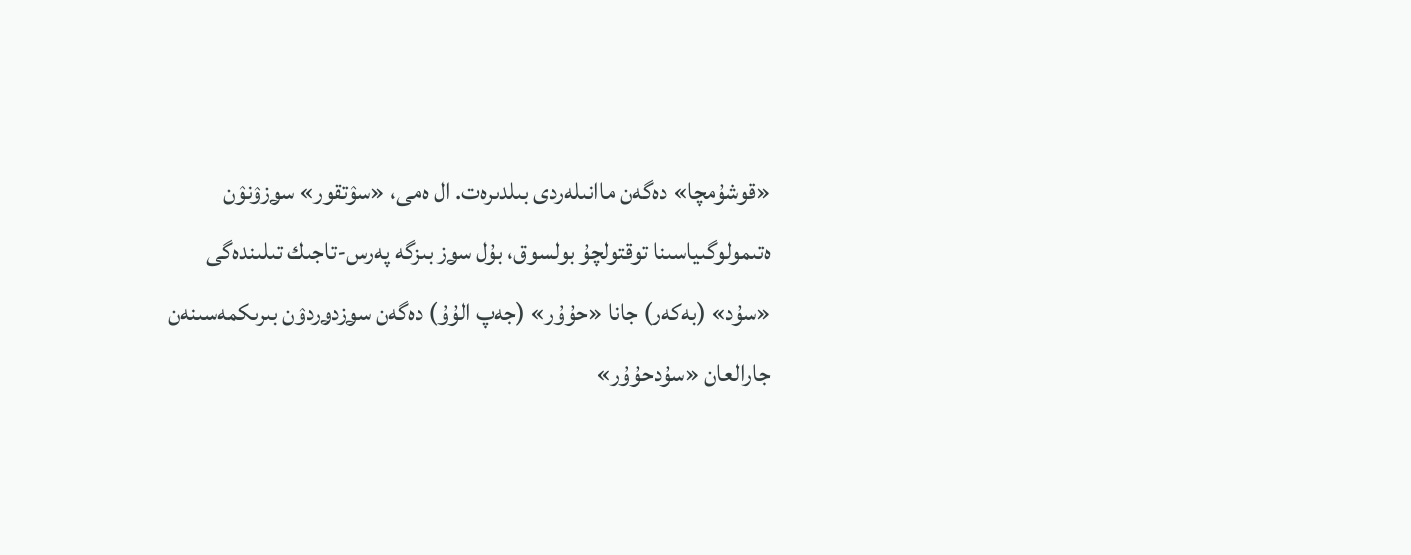«قوشۇمچا» دەگەن ماانىلەردى بىلدىرەت. ال ەمى، «سۉتقور» سۅزۉنۉن ەتىمولوگىياسىنا توقتولچۇ بولسوق، بۇل سۅز بىزگە پەرس-تاجىك تىلىندەگى «سۇد» (بەكەر) جانا «حۇۇر» (جەپ الۇۇ) دەگەن سۅزدۅردۉن بىرىكمەسىنەن جارالعان «سۇدحۇۇر»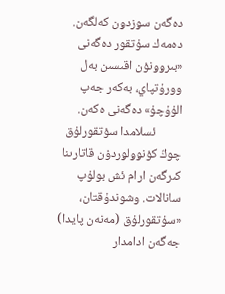دەگەن سۅزدۅن كەلگەن. دەمەك سۇتقور دەگەنى «بىرۅۅنۉن اقىسىن بەل وورۇتپاي، بەكەر جەپ الۇۇچۇ» دەگەنى ەكەن.
         ئسلامدا سۉتقورلۇق چوڭ كۉنۅۅلۅردۉن قاتارىنا كىرگەن ارام ئش بولۇپ سانالات. وشوندۇقتان، «سۇتقورلۇق (مەنەن پايدا) جەگەن ادامدار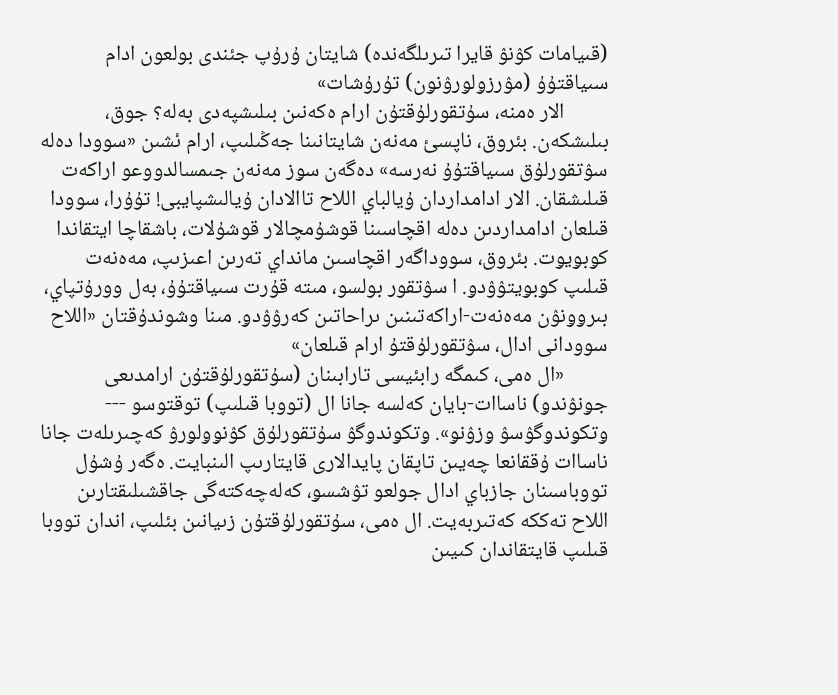(قىيامات كۉنۉ قايرا تىرىلگەندە) شايتان ۇرۇپ جئندى بولعون ادام سىياقتۇۇ (مۉرزۅلۅرۉنۅن) تۇرۇشات»
         الار ەمنە، سۇتقورلۇقتۇن ارام ەكەنىن بىلىشپەدى بەلە؟ جوق، بىلىشكەن. بئروق، ناپسئ مەنەن شايتانىنا جەڭىلىپ، ارام ئشىن «سوودا دەلە سۉتقورلۇق سىياقتۇۇ نەرسە» دەگەن سۅز مەنەن جىمسالدووعو اراكەت قىلىشقان. الار ادامداردان ۇيالباي اللاح تاالادان ۇيالىشپايبى! تۇۇرا، سوودا قىلعان ادامداردىن دەلە اقچاسىنا قوشۇمچالار قوشۇلات، باشقاچا ايتقاندا كۅبۅيۅت. بئروق، سووداگەر اقچاسىن مانداي تەرىن اعىزىپ، مەەنەت قىلىپ كۅبۅيتۉۉدۅ. ا سۉتقور بولسو، مىتە قۇرت سىياقتۇۇ، بەل وورۇتپاي، بىرۅۅنۉن مەەنەت-اراكەتىنىن ىراحاتىن كەرۉۉدۅ. مىنا وشوندۇقتان «اللاح سوودانى ادال، سۉتقورلۇقتۇ ارام قىلعان»
         «ال ەمى، كىمگە رابئيسى تارابىنان (سۇتقورلۇقتۇن ارامدىعى جۅنۉندۅ) ناساات-بايان كەلسە جانا ال (تووبا قىلىپ) توقتوسو --- ۅتكۅندۅگۉسۉ ۅزۉنۅ». ۅتكۅندۅگۉ سۇتقورلۇق كۉنۅۅلۅرۉ كەچىرىلەت جانا ناساات ۇققانعا چەيىن تاپقان پايدالارى قايتارىپ الىنبايت. ەگەر ۇشۇل تووباسىنان جازباي ادال جولعو تۉشسۅ، كەلەچەكتەگى جاقشىلىقتارىن اللاح تەككە كەتىربەيت. ال ەمى، سۇتقورلۇقتۇن زىيانىن بئلىپ، اندان تووبا قىلىپ قايتقاندان كىيىن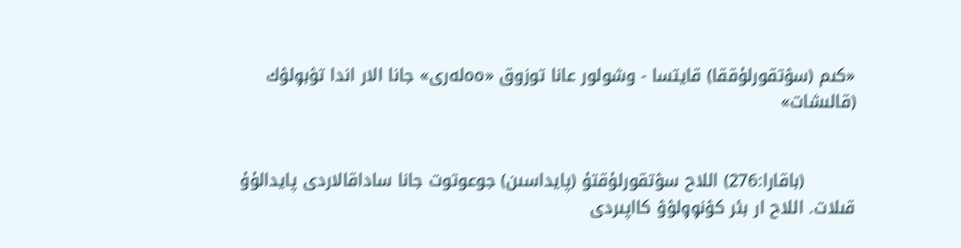«كىم (سۉتقورلۇققا) قايتسا - وشولور عانا توزوق «ەەلەرى» جانا الار اندا تۉبۅلۉك (قالىشات»


         (باقارا:276) اللاح سۉتقورلۇقتۇ (پايداسىن) جوعوتوت جانا ساداقالاردى پايدالۇۇ قىلات. اللاح ار بئر كۉنۅۅلۉۉ كااپىردى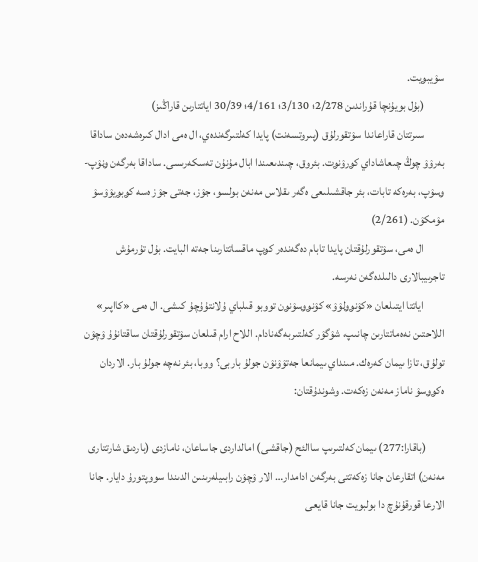سۉيبۅيت.
         (بۇل بويۇنچا قۇراندىن 2/278؛ 3/130؛ 4/161؛ 30/39 اياتتارىن قاراڭىز)
         سىرتتان قاراعاندا سۉتقورلۇق (پىروتسەنت) پايدا كەلتىرگەندەي، ال ەمى ادال كىرەشەدەن ساداقا بەرۉۉ چوڭ چىعاشاداي كۅرۉنۅت. بئروق، چىندىعىندا ابال مۇنۇن تەسكەرىسى. ساداقا بەرگەن ۅنۉپ-ۅسۉپ، بەرەكە تابات، بئر جاقشىلىعى ەگەر ىقلاس مەنەن بولسو، جۉز، جەتى جۉز ەسە كۅبۅيۉۉسۉ مۉمكۉن. (2/261)
         ال ەمى، سۉتقورلۇقتان پايدا تابام دەگەندەر كۅپ ماقساتتارىنا جەتە البايت. بۇل تۇرمۇش تاجرىيبالارى دالىلدەگەن نەرسە.
         اياتتا ايتىلعان «كۉنۅۅلۉۉ» كۉنۅۅسۉنۅن تووبو قىلباي ۇلانتۇۇچۇ كىشى. ال ەمى «كااپىر» اللاحتىن نەەماتتارىن چانىپ، شۉگۉر كەلتىربەگەنادام. اللاح ارام قىلعان سۉتقورلۇقتان ساقتانۇۇ ۉچۉن تولۇق، تازا ىيمان كەرەك. مىنداي ىيمانعا جەتۉۉنۉن جولۇ باربى؟ ووبا، بئر نەچە جولۇ بار. الاردان ەكۅۅسۉ ناماز مەنەن زەكەت. وشوندۇقتان:

        (باقارا:277) ىيمان كەلتىرىپ ساالئح (جاقشى) امالداردى جاساعان، نامازدى (باردىق شارتتارى مەنەن) اتقارعان جانا زەكەتتى بەرگەن ادامدار… الار ۉچۉن رابىيلەرىنىن الدىندا سووپتورۇ دايار. جانا الارعا قورقۇنۇچ دا بولبويت جانا قايعى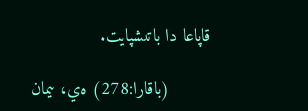قاپاعا دا باتىشپايت.

        (باقارا:278) ەي، ىيمان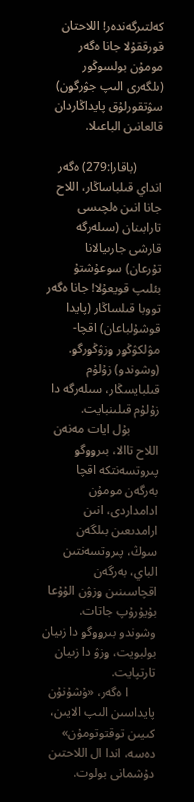كەلتىرگەندەر! اللاحتان قورققۇلا جانا ەگەر مومۇن بولسوڭور (ىلگەرى الىپ جۉرگۅن) سۉتقورلۇق پايداڭاردان قالعانىن الباعىلا.

        (باقارا:279) ەگەر انداي قىلباساڭار، اللاح جانا انىن ەلچىسى تارابىنان (سىلەرگە قارشى جارىيالانا تۇرعان) سوعۇشتۇ بئلىپ قويعۇلا! جانا ەگەر تووبا قىلساڭار (پايدا قوشۇلباعان) اقچا-مۉلكۉڭۅر ۅزۉڭۅرگۅ. (وشوندو) زۇلۇم قىلبايسڭار، سىلەرگە دا زۇلۇم قىلىنبايت.
         بۇل ايات مەنەن اللاح تاالا، بىرۅۅگۅ پىروتسەنتكە اقچا بەرگەن مومۇن ادامداردى، انىن ارامدىعىن بىلگەن سوڭ، پىروتسەنتىن الباي، بەرگەن اقچاسىنىن ۅزۉن الۇۇعا بۇيۇرۇپ جاتات. وشوندو بىرۅۅگۅ دا زىيان بولبويت، ۅزۉ دا زىيان تارتپايت.
         ا ەگەر، «ۇشۇنۇن پايداسىن الىپ الايىن، كىيىن توقتوتومۇن» دەسە، اندا ال اللاحتىن دۇشمانى بولوت.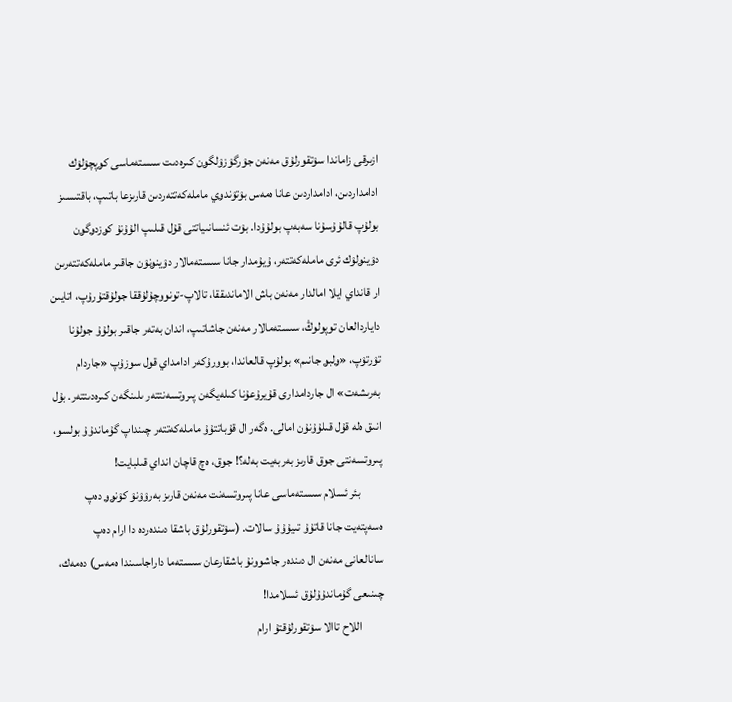ازىرقى زاماندا سۉتقورلۇق مەنەن جۉرگۉزۉلگۅن كىرەدىت سىستەماسى كۅپچۉلۉك ادامداردىن، ادامداردىن عانا ەمەس بۉتۉندۅي ماملەكەتتەردىن قارىزعا باتىپ، باقتىسىز بولۇپ قالۇۇسۇنا سەبەپ بولۇۇدا. بۉت ئنسانىياتتى قۇل قىلىپ الۇۇنۇ كۅزدۅگۅن دۉينۅلۉك ئرى ماملەكەتتەر، ۇيۇمدار جانا سىستەمالار دۉينۅنۉن جاقىر ماملەكەتتەرىن ار قانداي ايلا امالدار مەنەن باش الاماندىققا، تالاپ-تونووچۇلۇققا جولۇقتۇرۇپ، اتايىن داياردالعان توپولوڭ، سىستەمالار مەنەن جاشاتىپ، اندان بەتەر جاقىر بولۇۇ جولۇنا تۉرتۉپ، «ۅلبۅ جانىم» بولۇپ قالعاندا، بوورۇكەر ادامداي قول سوزۇپ «جاردام بەرىشەت» ال جاردامدارى قۇيرۇعۇنا كىلەيگەن پىروتسەنتتەر ىلىنگەن كىرەدىتتەر. بۇل انىق ەلە قۇل قىلۇۇنۇن امالى. ەگەر ال قۇباتتۇۇ ماملەكەتتەر چىنداپ گۇماندۇۇ بولسو، پىروتسەنتى جوق قارىز بەربەيت بەلە؟! جوق، ەچ قاچان انداي قىلبايت!
         بئر ئسلام سىستەماسى عانا پىروتسەنت مەنەن قارىز بەرۉۉنۉ كۉنۅۅ دەپ ەسەپتەيت جانا قاتۇۇ تىيۇۇۇ سالات. (سۉتقورلۇق باشقا دىندەردە دا ارام دەپ سانالعانى مەنەن ال دىندەر جاشوونۇ باشقارعان سىستەما داراجاسىندا ەمەس) دەمەك، چىنىعى گۇماندۇۇلۇق ئسلامدا!
         اللاح تاالا سۉتقورلۇقتۇ ارام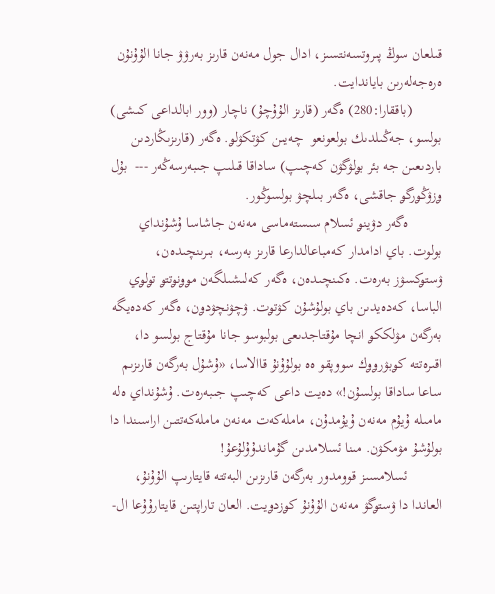قىلعان سوڭ پىروتسەنتسىز، ادال جول مەنەن قارىز بەرۉۉ جانا الۇۇنۇن ەرەجەلەرىن باياندايت.
        (باققارا:280) ەگەر (قارىز الۇۇچۇ) ناچار (وور ابالداعى كىشى) بولسو، جەڭىلدىك بولعونعو  چەيىن كۉتكۉلۅ. ەگەر (قارىزىڭاردىن باردىعىن جە بئر بۅلۉگۉن كەچىپ) ساداقا قىلىپ جىبەرسەڭەر ---  بۇل ۅزۉڭۅرگۅ جاقشى، ەگەر بىلچۉ بولسوڭور.
         ەگەر دۉينۅ ئسلام سىستەماسى مەنەن جاشاسا ۇشۇنداي بولوت. باي ادامدار كەمباعالدارعا قارىز بەرسە، بىرىنچىدەن، ۉستۅكسۉز بەرەت. ەكىنچىدەن، ەگەر كەلىشىلگەن مۅۅنۅتتۅ تۅلۅي الباسا، كەدەيدىن باي بولۇشۇن كۉتۅت. ۉچۉنچۉدۅن، ەگەر كەدەيگە بەرگەن مۉلككۅ انچا مۇقتاجدىعى بولبوسو جانا مۇقتاج بولسو دا، اقىرەتتە كۅبۉرۅۅك سووپقو ەە بولۇۇنۇ قاالاسا، «ۇشۇل بەرگەن قارىزىم ساعا ساداقا بولسۇن!» دەيت داعى كەچىپ جىبەرەت. ۇشۇنداي ەلە مامىلە ۇيۇم مەنەن ۇيۇمدۇن، ماملەكەت مەنەن ماملەكەتتىن اراسىندا دا بولۇشۇ مۉمكۉن. مىنا ئسلامدىن گۇماندۇۇلۇعۇ!
         ئسلامسىز قوومدور بەرگەن قارىزىن البەتتە قايتارىپ الۇۇنۇ، العاندا دا ۉستۅگۉ مەنەن الۇۇنۇ كۅزدۅيت. العان تاراپتىن قايتارۇۇعا ال-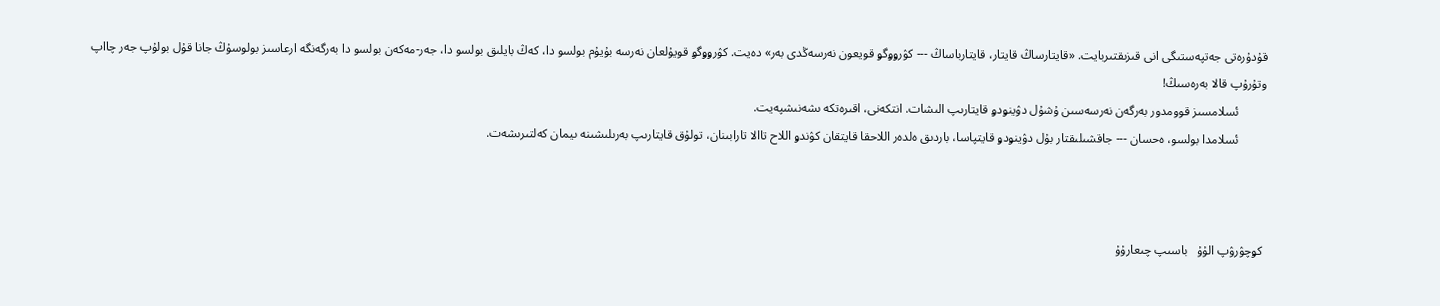قۇدۇرەتى جەتپەستىگى انى قىزىقتىربايت. «قايتارساڭ قايتار، قايتارباساڭ --- كۉرۅۅگۅ قويعون نەرسەڭدى بەر» دەيت. كۉرۅۅگۅ قويۇلعان نەرسە بۇيۇم بولسو دا، كەڭ بايلىق بولسو دا، جەر-مەكەن بولسو دا بەرگەنگە ارعاسىز بولوسۇڭ جانا قۇل بولۇپ جەر چااپ وتۇرۇپ قالا بەرەسىڭ!
         ئسلامسىز قوومدور بەرگەن نەرسەسىن ۇشۇل دۉينۅدۅ قايتارىپ الىشات. انتكەنى، اقىرەتكە ىشەنىشپەيت.
         ئسلامدا بولسو، ەحسان --- جاقشىلىقتار بۇل دۉينۅدۅ قايتپاسا، باردىق ەلدەر اللاحقا قايتقان كۉندۅ اللاح تاالا تارابىنان، تولۇق قايتارىپ بەرىلىشىنە ىيمان كەلتىرىشەت.



 كۅچۉرۉپ الۇۇ   باسىپ چىعارۇۇ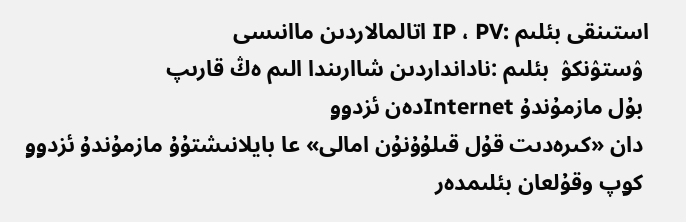استىنقى بئلىم :IP ، PV اتالمالاردىن ماانىسى
 ۉستۉنكۉ  بئلىم :نادانداردىن شاارىندا الىم ەڭ قارىپ
 بۇل مازمۇندۇ Internetدەن ئزدۅۅ
 دان «كىرەدىت قۇل قىلۇۇنۇن امالى» عا بايلانىشتۇۇ مازمۇندۇ ئزدۅۅ
 كۅپ وقۇلعان بئلىمدەر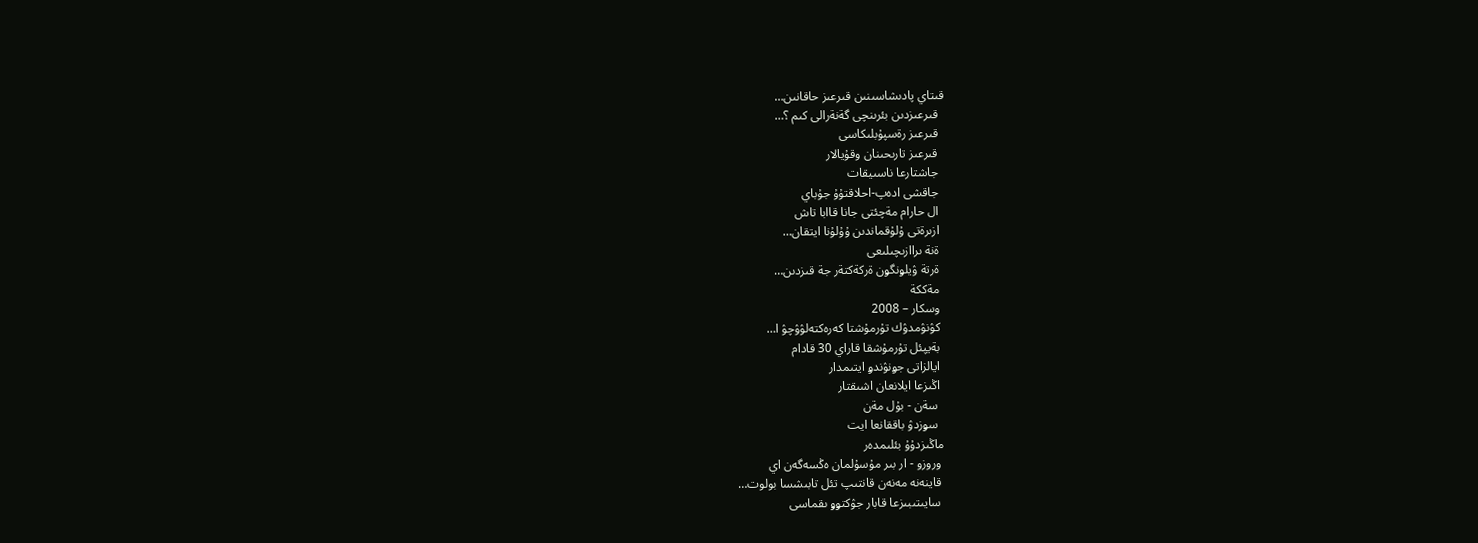قىتاي پادىشاسىنىن قىرعىز حاقانىن…
  قىرعىزدىن بئرىنچى گةنةرالى كىم ؟…
  قىرعىز رةسپۇبلىكاسى
  قىرعىز تارىحىنان وقۇيالار
  جاشتارعا ناسىيقات
  جاقشى ادەپ-احلاقتۇۇ جۇباي
  ال حارام مةچئتى جانا قاابا تاش
  ازىرةتى ۇلۇقماندىن ۇۇلۇنا ايتقان…
  ةنة ىراازىچىلىعى
  ةرتة ۉيلۅنگۅن ةركةكتةر جة قىزدىن…
  مةككة
  وسكار – 2008
  كۉنۉمدۉك تۇرمۇشتا كەرەكتەلۉۉچۉ ا…
  بةيپئل تۇرمۇشقا قاراي 30 قادام
  ايالزاتى جۅنۉندۅ ايتىمدار
  اڭىزعا ايلانعان اشىقتار
   سةن - بۇل مةن
   سۅزدۉ باققانعا ايت
 ماڭىزدۇۇ بئلىمدەر
  وروزو - ار بىر مۇسۇلمان ەڭسەگەن اي
  قاينەنە مەنەن قانتىپ تئل تابىشسا بولوت…
  سايىتىبىزعا قابار جۉكتۅۅ ىقماسى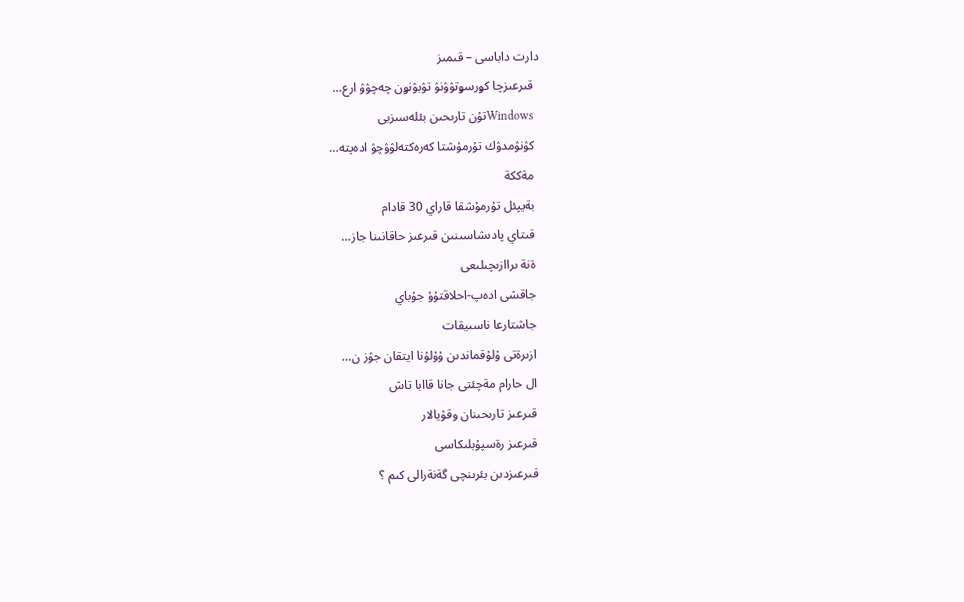دارت داباسى – قىمىز
  قىرعىزچا كۅرسۅتۉۉنۉ تۉبۉنۅن چەچۉۉ ارع…
  Windowsتۇن تارىحىن بئلەسىزبى
  كۉنۉمدۉك تۇرمۇشتا كەرەكتەلۉۉچۉ ادەپتە…
  مةككة
  بةيپئل تۇرمۇشقا قاراي 30 قادام
  قىتاي پادىشاسىنىن قىرعىز حاقانىنا جاز…
  ةنة ىراازىچىلىعى
  جاقشى ادەپ-احلاقتۇۇ جۇباي
  جاشتارعا ناسىيقات
  ازىرةتى ۇلۇقماندىن ۇۇلۇنا ايتقان جۉز ن…
  ال حارام مةچئتى جانا قاابا تاش
  قىرعىز تارىحىنان وقۇيالار
  قىرعىز رةسپۇبلىكاسى
  قىرعىزدىن بئرىنچى گةنةرالى كىم ؟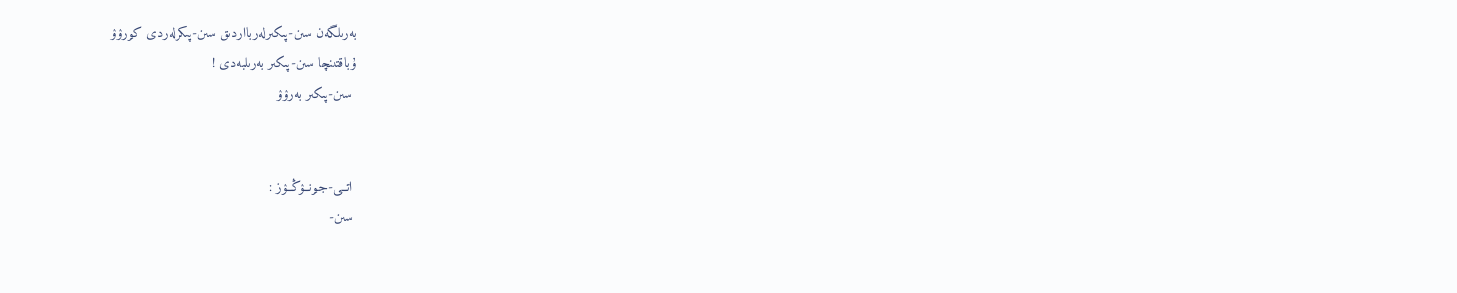بەرىلگەن سىن-پىكىرلەربااردىق سىن-پىكرلەردى كۅرۉۉ
ۇباقتىنچا سىن-پىكىر بەرىلبەدى !
 سىن-پىكىر بەرۉۉ


 اتــى-جـۅنــۉڭــۉز :
 سىن-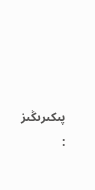پىكىرىڭىز :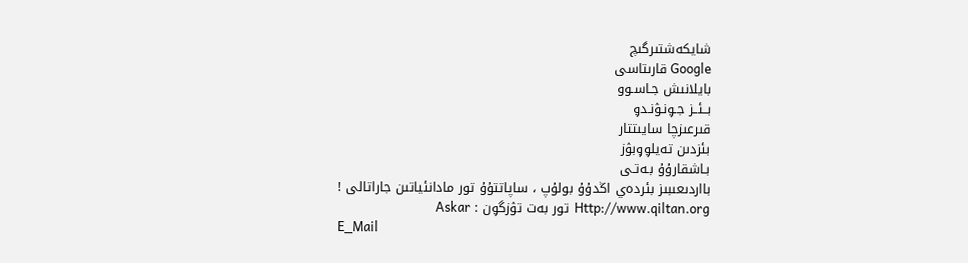شايكەشتىرگىچ
Google قارىتاسى
بايلانىش جـاسـوو
بــئــز جـۅنـۉنـدۅ
قىرعىزچا سايىتتار
بئزدىن تەيلۅۅبۉز
بـاشقارۇۇ بـەتـى
بااردىعىبىز بئردەي اڭدۇۇ بولۇپ ، ساپاتتۇۇ تور مادانئياتىن جاراتالى !
Http://www.qiltan.org  تور بەت تۉزگۅن : Askar
E_Mail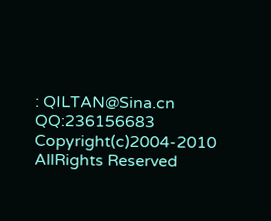: QILTAN@Sina.cn QQ:236156683
Copyright(c)2004-2010 AllRights Reserved